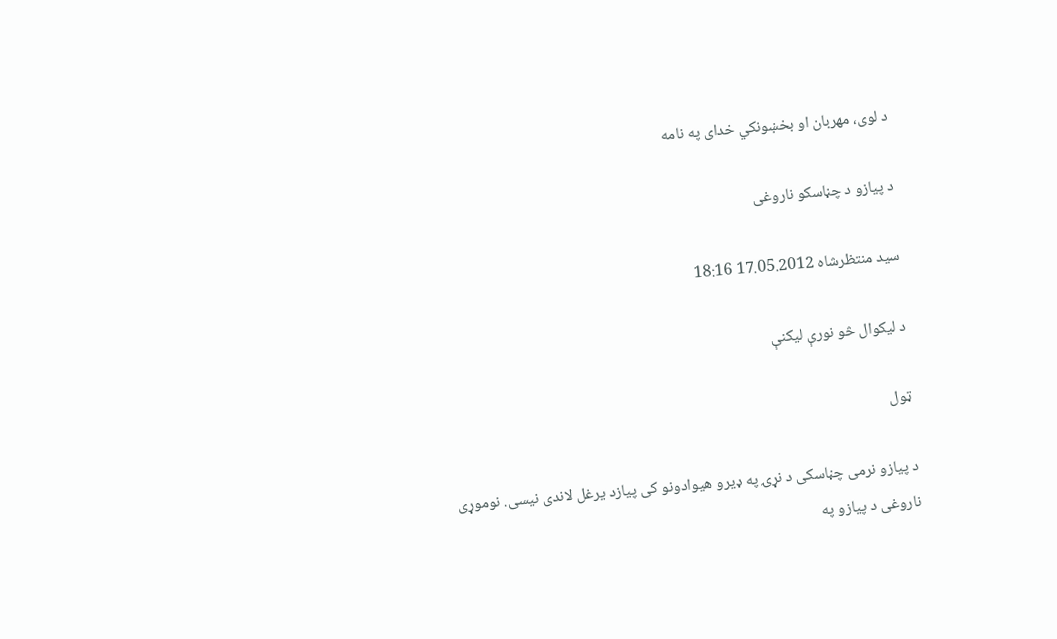د لوی، مهربان او بخښونکي خدای په نامه

د پیازو د چڼاسکو ناروغی

سید منتظرشاه 17.05.2012 18:16

د ليکوال څو نورې لیکنې

ټول

د پیازو نرمی چڼاسکی د نړۍ په ډیرو هیوادونو کی پیازد یرغل لاندی نیسی. نوموړی ناروغی د پیازو په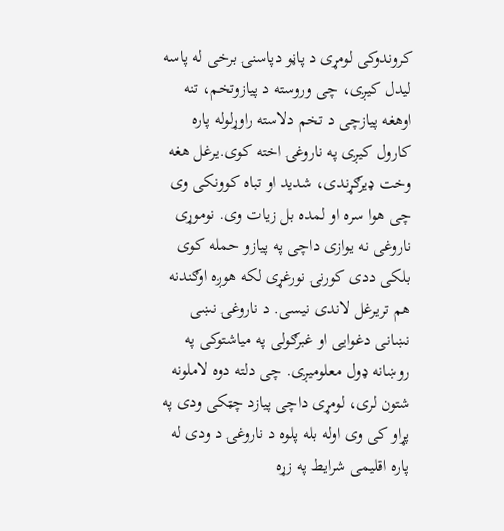کروندوکی لومړی د پاڼو دپاسنۍ برخی له پاسه لیدل کیږی، چی وروسته د پیازوتخم، تنه اوهغه پیازچی د تخم دلاسته راوړلوله پاره کارول کیږی په ناروغۍ اخته کوی.یرغل هغه وخت ډیرګړندی، شدید او تباه کوونکی وی چی هوا سره او لمده بل زیات وی. نوموړی ناروغی نه یوازی داچی په پیازو حمله کوی بلکی ددی کورنۍ نورغړی لکه هوږه اوګندنه هم تریرغل لاندی نیسی. د ناروغۍ نښی نښانی دغوایی او غبرګولی په میاشتوکی په روښانه ډول معلومیږی. چی دلته دوه لاملونه شتون لری، لومړی داچی پیازد چټکی ودی په پړاو کی وی اوله بله پلوه د ناروغۍ د ودی له پاره اقلیمی شرایط په زړه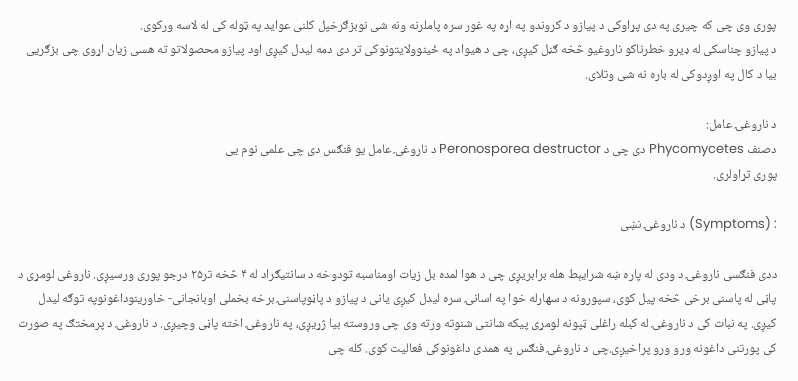پوری وی چی که چیری په دی پړاوکی د پیازو د کروندو په اړه په غور سره پاملرنه ونه شی نوبزګرخپل کلنی عواید په ټوله کی له لاسه ورکوی.
د پیازو چناسکی له ډیرو خطرناکو ناروغیو څخه ګڼل کیږی، چی د هیواد په ځینوولایتونوکی تر دی دمه لیدل کیږی اود پیازو محصولاتو ته هسی زیان اړوی چی بزګریی بیا د کال په اوږدوکی له باره نه شی وتلای.

د ناروغۍ عامل:
دصنف Phycomycetes دی چی د Peronosporea destructor د ناروغۍ عامل یو فنګس دی چی علمی نوم یی
پوری تړاولری.

: (Symptoms) د ناروغۍ نښی

ددی فنګسی ناروغۍ د ودی له پاره ښه شرایېط هله برابریږی چی د هوا لمده بل زیات اومناسبه تودوخه د سانتیګراد له ۴ څخه تر۲۵ درجو پوری ورسیږی. ناروغی لومړی د پاڼی له پاسنی برخی څخه پیل کوی، سپورونه د سهارله خوا په اسانۍ سره لیدل کیږی یانی د پیازو د پاڼوپاسنۍ برخه بخملی اوبانجانی- خاورینوداغونوپه توګه لیدل کیږی. په نبات کی د ناروغۍ له کبله راغلی ټپونه لومړی پیکه شانتی شنوته ورته وی چی وروسته بیا ژړیږی، په ناروغۍ اخته پاڼی وچیږی. د ناروغۍ د پرمختګ په صورت کی پورتنی داغونه ورو ورو پراخیږی.چی د ناروغۍ فنګس په همدی داغونوکی فعالیت کوی. کله چی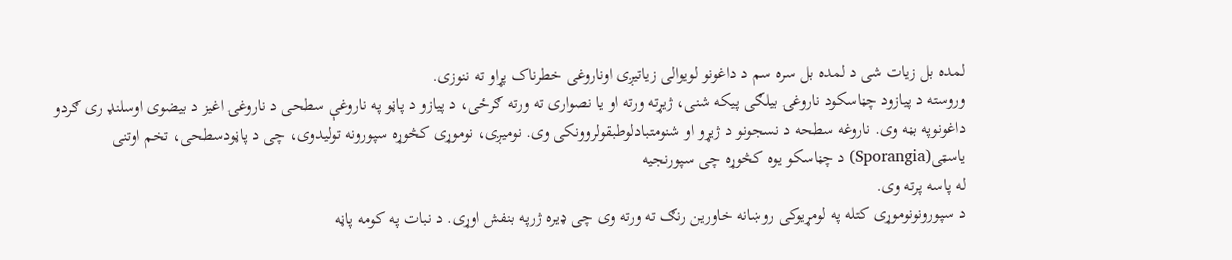لمده بل زیات شی د لمده بل سره سم د داغونو لویوالی زیاتیږی اوناروغی خطرناک پړاو ته ننوزی.
وروسته د پیازود چڼاسکود ناروغۍ بیلګی پیکه شنی، ژیړته ورته او یا نصواری ته ورته ګرځی، د پیازو د پاڼو په ناروغې سطحی د ناروغۍ اغیز د بیضوی اوسلنډ ری ګردو داغونوپه بڼه وی. ناروغه سطحه د نسجونو د ژیړو او شنومتبادلوطبقولروونکی وی. نومیږی، نوموړی کڅوړه سپورونه تولیدوی، چی د پاڼودسطحی، تخم اوتنی یاسټی(Sporangia) د چڼاسکو یوه کڅوړه چی سپورنجیه
له پاسه پرته وی.
د سپورونونوموړی کتله په لومړیوکی روښانه خاورین رنګ ته ورته وی چی ډیره ژرپه بنفش اوړی. د نبات په کومه پاڼه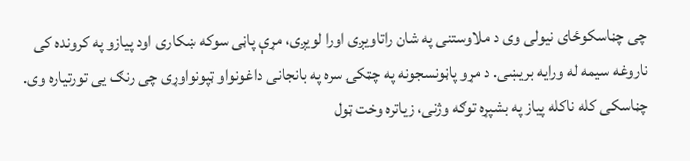چی چڼاسکوځای نیولی وی د ملاوستنی په شان راتاویږی اورا لویږی، مړې پاڼی سوکه ښکاری اود پيازو په کرونده کی ناروغه سیمه له ورایه بریښی. د مړو پاڼونسجونه په چټکۍ سره په بانجانی داغونواو ټپونواوړی چی رنګ یی تورتیاره وی. چڼاسکی کله ناکله پیاز په بشپړه توګه وژنی، زیاتره وخت ټول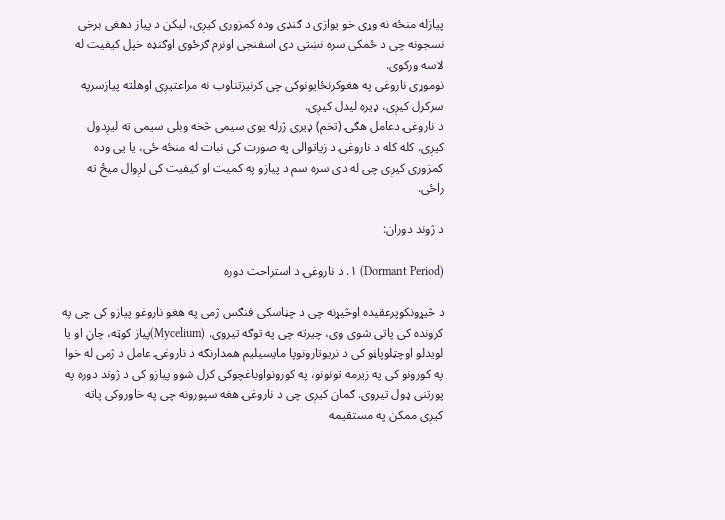پیازله منځه نه وړی خو یوازی د ګنډی وده کمزوری کیږی، لیکن د پیاز دهغی برخی نسجونه چی د ځمکی سره نښتی دی اسفنجی اونرم ګرځوی اوګنډه خپل کیفیت له لاسه ورکوی.
نوموړی ناروغی په هغوکرنځایونوکی چی کرنیزتناوب نه مراعتیږی اوهلته پیازسرپه سرکرل کیږی، ډیره لیدل کیږی.
د ناروغۍ دعامل هګۍ (تخم) ډیری ژرله یوی سیمی څخه وبلی سیمی ته لیږدول کیږی. کله کله د ناروغۍ د زیاتوالی په صورت کی نبات له منځه ځی، یا یی وده کمزوری کیږی چی له دی سره سم د پیازو په کمیت او کیفیت کی لږوال میځ ته راځی.

د ژوند دوران:

(Dormant Period) ۱. د ناروغۍ د استراحت دوره

د څیړونکوپرعقیده اوڅیړنه چی د چڼاسکی فنګس ژمی په هغو ناروغو پیازو کی چی په کرونده کی پاتی شوی وی، چیرته چی په توګه تیروی. (Mycelium)پیاز کوټه، چاڼ او یا لویدلو اوچټلوپاڼو کی د نریوتارونوپا مایسیلیم همدارنګه د ناروغۍ عامل د ژمی له خوا په کورونو کی په زیرمه تونونو، په کورونواوباغچوکی کرل شوو پیازو کی د ژوند دوره په پورتنی ډول تیروی. ګمان کیږی چی د ناروغۍ هغه سپورونه چی په خاوروکی پاته کیږی ممکن په مستقیمه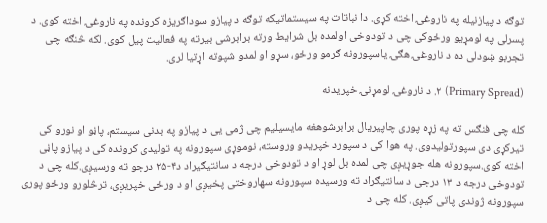توګه د پیازنیله په ناروغۍ اخته کړی. دا نباتات په سیستماتیکه توګه د پیازو سوداګریزه کرونده په ناروغۍ اخته کوی. د پسرلی په لومړیو ورځوکی چی د تودوخی اولمده بل شرایط ورته برابرشی بیرته په فعالیت پیل کوی. لکه څنګه چی تجربو ښودلی ده د ناروغۍ هګۍ یاسپورونه ګرمو ورځو، سړو او لمدو شپوته اړتیا لری.

(Primary Spread) ۲. د ناروغۍ لومړنۍ خپریدنه

کله چی فنګس ته په زړه پوری چاپیریال برابرشوهغه مایسیلیم چی ژمی یی د پیازو په بدنی سیستم، پاڼو او نورو کی تیرکړی دی سپورتولیدوی. په هوا کی د سپورد خپریدو وروسته، نوموړی سپورونه په تولیدی کرونده کی د پیازو پاڼی اخته کوی.سپورونه هله جوړیږی چی لمده بل لوړ او د تودوخی درجه د سانتیګیراد د۴-۲۵ درجو ته ورسیږی.کله چی د تودوخی درجه د ۱۳ درجی د سانتیګراد ته ورسیده سپورونه سهاروختی پخیږی او د ورځی خپریږی، ترڅلورو ورځو پوری سپورونه ژوندی پاتی کیږی. کله چی د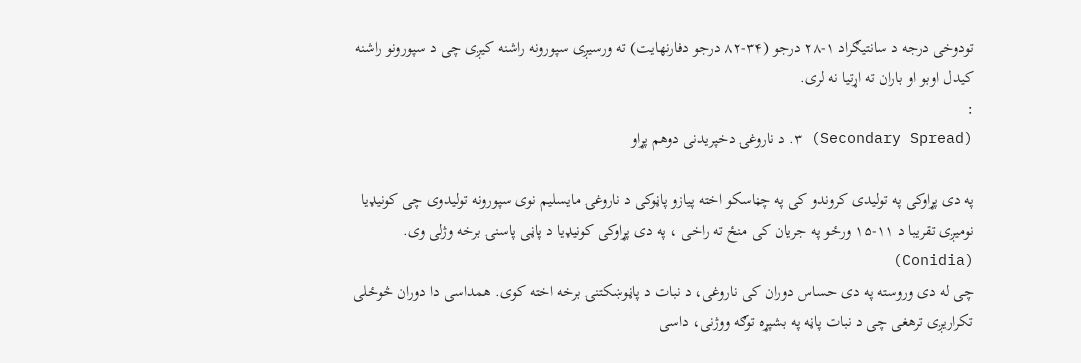تودوخی درجه د سانتیګراد ۱-۲۸ درجو (۳۴-۸۲ درجو دفارنهایت) ته ورسیږی سپورونه راشنه کیږی چی د سپورونو راشنه کیدل اوبو او باران ته اړتیا نه لری.
:
(Secondary Spread) ۳. د ناروغۍ دخپریدنی دوهم پړاو

په دی پړاوکی په تولیدی کروندو کی په چڼاسکو اخته پیازو پاڼوکی د ناروغۍ مایسلیم نوی سپورونه تولیدوی چی کونیډیا نومیږی تقریبا د ۱۱-۱۵ ورځو په جریان کی منځ ته راخی ، په دی پړاوکی کونیډیا د پاڼی پاسنۍ برخه وژلی وی. (Conidia)
چی له دی وروسته په دی حساس دوران کی ناروغی، د نبات د پاڼوښکتنۍ برخه اخته کوی. همداسی دا دوران څوځلی تکراریږی ترهغی چی د نبات پاڼه په بشپړه توګه ووژنی، داسی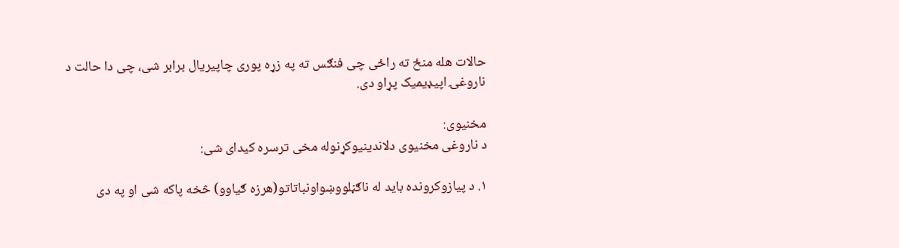حالات هله منځ ته راځی چی فنګس ته په زړه پوری چاپیریال برابر شی، چی دا حالت د ناروغۍ اپیډیمیک پړاو دی.

مخنیوی:
د ناروغی مخنیوی دلاندینیوکړنوله مخی ترسره کیدای شی:

۱. د پیازوکرونده باید له ناګڼلووښواونباتاتو(هرزه ګیاوو) څخه پاکه شی او په دی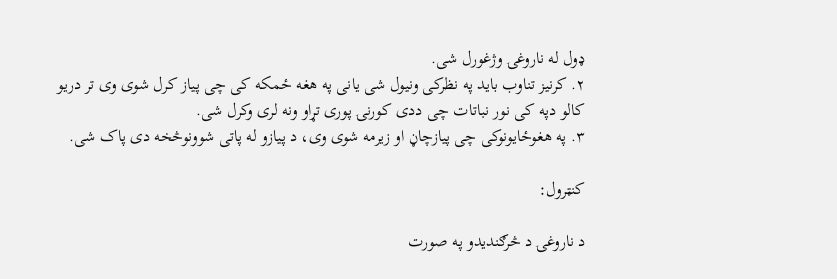ډول له ناروغۍ وژغورل شی.
۲. کرنیز تناوب باید په نظرکی ونیول شی یانی په هغه ځمکه کی چی پیاز کرل شوی وی تر دریو کالو دپه کی نور نباتات چی ددی کورنۍ پوری تړاو ونه لری وکرل شی.
۳. په هغوځایونوکی چی پیازچاڼ او زیرمه شوی وی، د پیازو له پاتی شوونوڅخه دی پاک شی.

کنټرول:

د ناروغۍ د څرګندیدو په صورت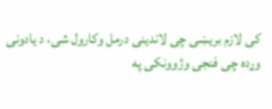کی لازم بریښی چی لاندینی درمل وکارول شی، د یادونی وړده چی فنجی وژوونکی په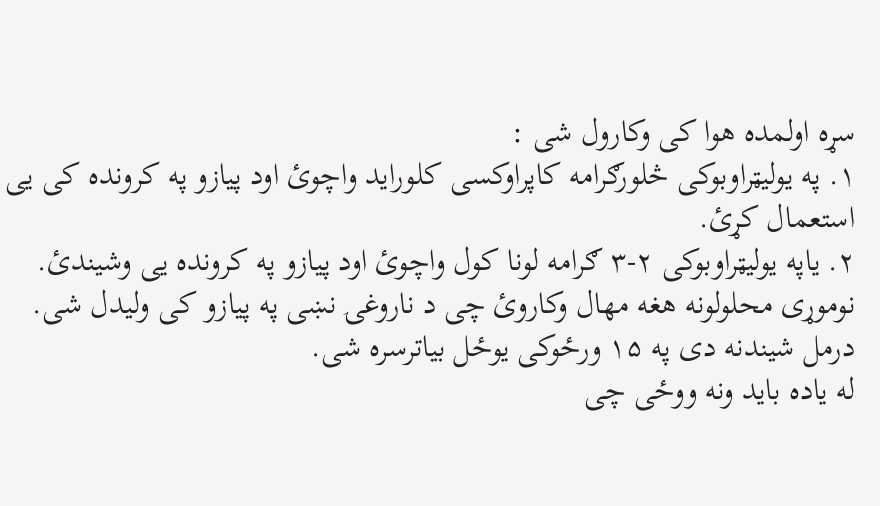سړه اولمده هوا کی وکارول شی :
۱. په یولیټراوبوکی څلورګرامه کاپراوکسی کلوراید واچوئ اود پیازو په کرونده کی یی استعمال کړئ.
۲. یاپه یولیټراوبوکی ۲-۳ ګرامه لونا کول واچوئ اود پیازو په کرونده یی وشیندئ.
نوموړی محلولونه هغه مهال وکاروئ چی د ناروغۍ نښی په پیازو کی ولیدل شی. درمل شیندنه دی په ۱۵ ورځوکی یوځل بیاترسره شی.
له یاده باید ونه ووځی چی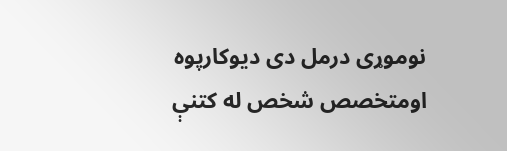نوموړی درمل دی دیوکارپوه اومتخصص شخص له کتنې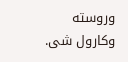وروسته وکارول شی.